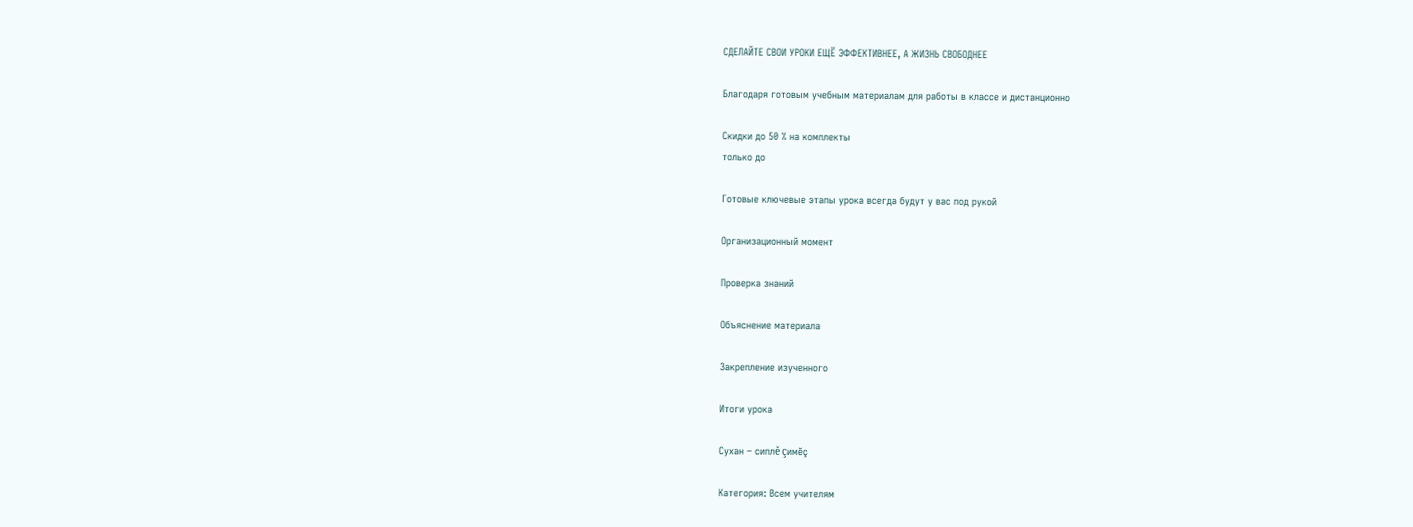СДЕЛАЙТЕ СВОИ УРОКИ ЕЩЁ ЭФФЕКТИВНЕЕ, А ЖИЗНЬ СВОБОДНЕЕ

Благодаря готовым учебным материалам для работы в классе и дистанционно

Скидки до 50 % на комплекты
только до

Готовые ключевые этапы урока всегда будут у вас под рукой

Организационный момент

Проверка знаний

Объяснение материала

Закрепление изученного

Итоги урока

Сухан – сиплĕ çимĕç

Категория: Всем учителям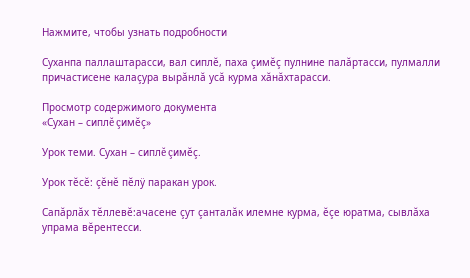Нажмите, чтобы узнать подробности

Суханпа паллаштарасси, вал сиплĕ, паха çимĕç пулнине палăртасси, пулмалли причастисене калаçура вырăнлă усă курма хăнăхтарасси.

Просмотр содержимого документа
«Сухан – сиплĕ çимĕç»

Урок теми. Сухан – сиплĕ çимĕç.

Урок тĕсĕ: çĕнĕ пĕлÿ паракан урок.

Сапăрлăх тĕллевĕ:ачасене çут çанталăк илемне курма, ĕçе юратма, сывлăха упрама вĕрентесси.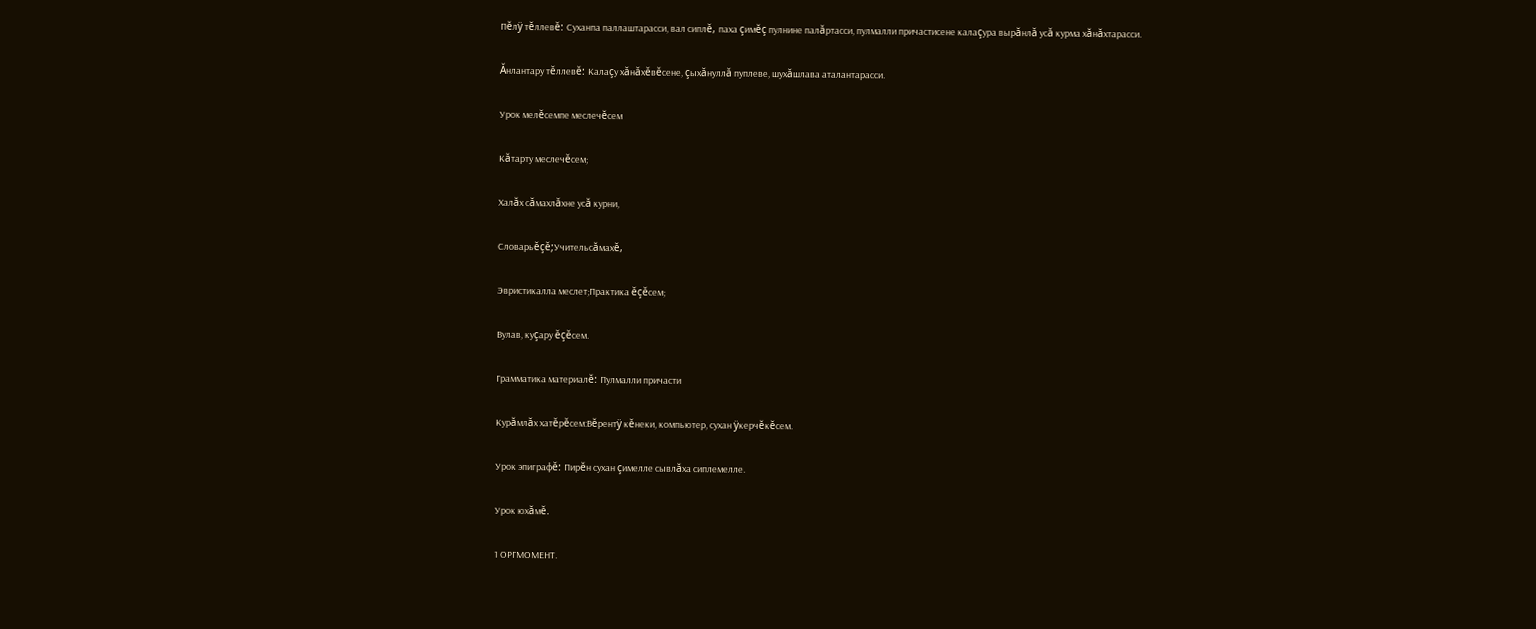Пĕлÿ тĕллевĕ: Суханпа паллаштарасси, вал сиплĕ, паха çимĕç пулнине палăртасси, пулмалли причастисене калаçура вырăнлă усă курма хăнăхтарасси.

Ăнлантару тĕллевĕ: Калаçу хăнăхĕвĕсене, çыхăнуллă пуплеве, шухăшлава аталантарасси.

Урок мелĕсемпе меслечĕсем

Кăтарту меслечĕсем;

Халăх сăмахлăхне усă курни,

Словарьĕçĕ;Учительсăмахĕ,

Эвристикалла меслет;Практика ĕçĕсем;

Вулав, куçару ĕçĕсем.

Грамматика материалĕ: Пулмалли причасти

Курăмлăх хатĕрĕсем:Вĕрентÿ кĕнеки, компьютер, сухан ÿкерчĕкĕсем.

Урок эпиграфĕ: Пирĕн сухан çимелле сывлăха сиплемелле.

Урок юхăмĕ.

1 ОРГМОМЕНТ.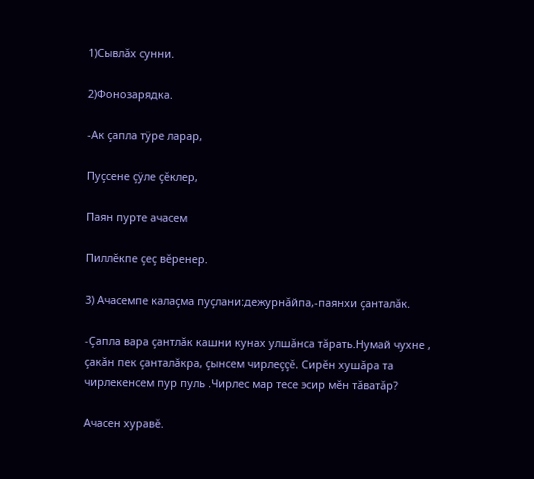1)Сывлăх сунни.

2)Фонозарядка.

-Ак çапла тÿре ларар,

Пуçсене çÿле çĕклер,

Паян пурте ачасем

Пиллĕкпе çеç вĕренер.

3) Ачасемпе калаçма пуçлани:дежурнăйпа,-паянхи çанталăк.

-Çапла вара çантлăк кашни кунах улшăнса тăрать.Нумай чухне , çакăн пек çанталăкра, çынсем чирлеççĕ. Сирĕн хушăра та чирлекенсем пур пуль .Чирлес мар тесе эсир мĕн тăватăр?

Ачасен хуравĕ.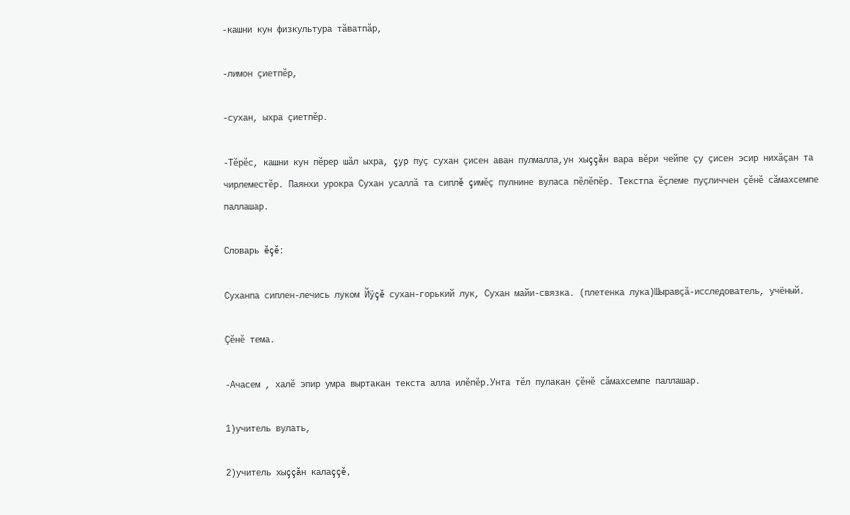-кашни кун физкультура тăватпăр,

-лимон çиетпĕр,

-сухан, ыхра çиетпĕр.

-Тĕрĕс, кашни кун пĕрер шăл ыхра, çyp пуç сухан çисен аван пулмалла,ун хыççăн вара вĕри чейпе çу çисен эсир нихăçан та чирлеместĕр. Паянхи урокра Сухан усаллă та сиплĕ çимĕç пулнине вуласа пĕлĕпĕр. Текстпа ĕçлеме пуçличчен çĕнĕ сăмахсемпе паллашар.

Словарь ĕçĕ:

Суханпа сиплен-лечись луком Йÿçĕ сухан-горький лук, Сухан майи-связка. (плетенка лука)Шыравçă-исследователь, учёный.

Çĕнĕ тема.

-Ачасем , халĕ эпир умра выртакан текста алла илĕпĕр.Унта тĕл пулакан çĕнĕ сăмахсемпе паллашар.

1)учитель вулать,

2)учитель хыççăн калаççĕ,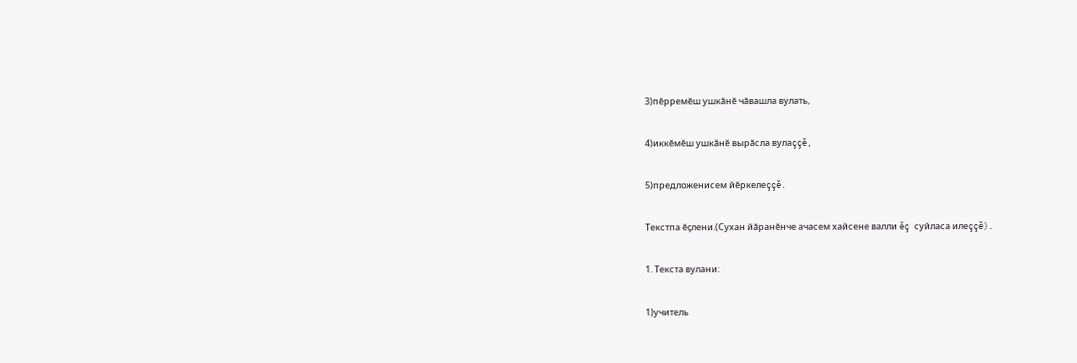3)пĕрремĕш ушкăнĕ чăвашла вулать,

4)иккĕмĕш ушкăнĕ вырăсла вулаççĕ,

5)предложенисем йĕркелеççĕ.

Текстпа ĕçлени.(Сухан йăранĕнче ачасем хайсене валли ĕç суйласа илеççĕ).

1. Текста вулани:

1)учитель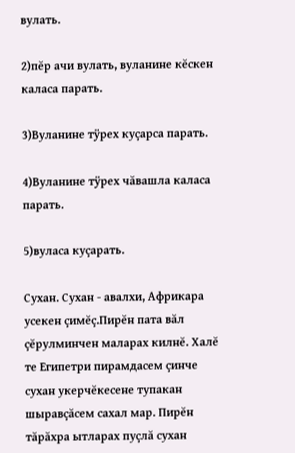вулать.

2)пĕр ачи вулать, вуланине кĕскен каласа парать.

3)Вуланине тÿрех куçарса парать.

4)Вуланине тÿрех чăвашла каласа парать.

5)вуласа куçарать.

Сухан. Сухан - авалхи, Африкара усекен çимĕç.Пирĕн пата вăл çĕрулминчен маларах килнĕ. Халĕ те Египетри пирамдасем çинче сухан укерчĕкесене тупакан шыравçăсем сахал мар. Пирĕн тăрăхра ытларах пуçлă сухан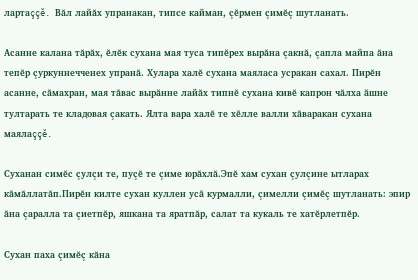лартаççĕ. Вăл лайăх упранакан, типсе кайман, çĕрмен çимĕç шутланать.

Асанне калана тăрăх, ĕлĕк сухана мая туса типĕрех вырăна çакнă, çапла майпа ăна тепĕр çуркуннечченех упранă. Хулара халĕ сухана маяласа усракан сахал. Пирĕн асанне, сăмахран, мая тăвас вырăнне лайăх типнĕ сухана кивĕ капрон чăлха ăшне тултарать те кладовая çакать. Ялта вара халĕ те хĕлле валли хăваракан сухана маялаççĕ.

Суханан симĕс çулçи те, пуçĕ те çиме юрăхлă.Эпĕ хам сухан çулçине ытларах кăмăллатăп.Пирĕн килте сухан куллен усă курмалли, çимелли çимĕç шутланать: эпир ăна çаралла та çиетпĕр, яшкана та яратпăр, салат та кукаль те хатĕрлетпĕр.

Сухан паха çимĕç кăна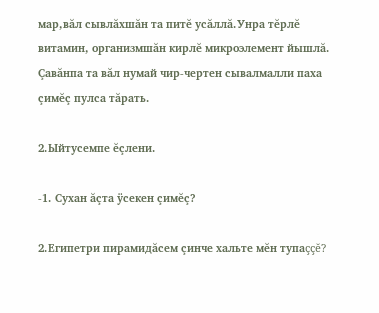мар,вăл сывлăхшăн та питĕ усăллă.Унра тĕрлĕ витамин, организмшăн кирлĕ микроэлемент йышлă. Çавăнпа та вăл нумай чир-чертен сывалмалли паха çимĕç пулса тăрать.

2.Ыйтусемпе ĕçлени.

-1. Сухан ăçта ÿсекен çимĕç?

2.Египетри пирамидăсем çинче хальте мĕн тупаççĕ?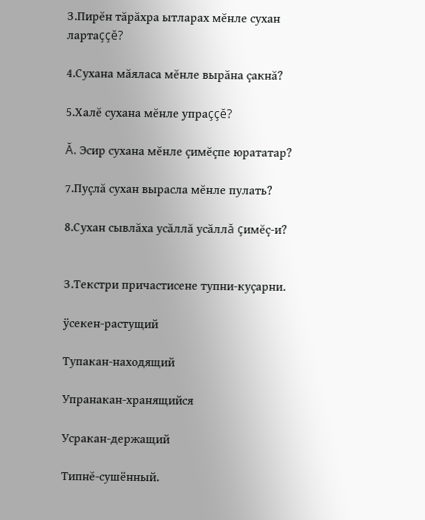З.Пирĕн тăрăхра ытларах мĕнле сухан лартаççĕ?

4.Сухана мăяласа мĕнле вырăна çакнă?

5.Халĕ сухана мĕнле yпpаççĕ?

Ă. Эсир сухана мĕнле çимĕçпе юрататар?

7.Пуçлă сухан вырасла мĕнле пулать?

8.Сухан сывлăха усăллă усăллă çимĕç-и?


З.Текстри причастисене тупни-куçарни.

ÿсекен-растущий

Тупакан-находящий

Упранакан-хранящийся

Усракан-держащий

Типнĕ-сушённый.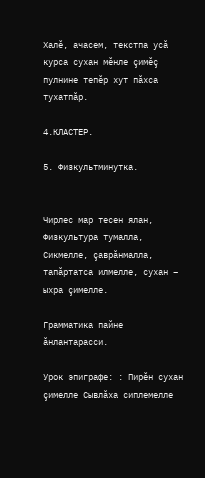Халĕ, ачасем, текстпа усă курса сухан мĕнле çимĕç пулнине тепĕр хут пăхса тухатпăр.

4.КЛАСТЕР.

5. Физкультминутка.


Чирлес мар тесен ялан, Физкультура тумалла, Сикмелле, çаврăнмалла, тапăртатса илмелле, сухан – ыхра çимелле.

Грамматика пайне ăнлантарасси.

Урок эпиграфе: : Пирĕн сухан çимелле Сывлăха сиплемелле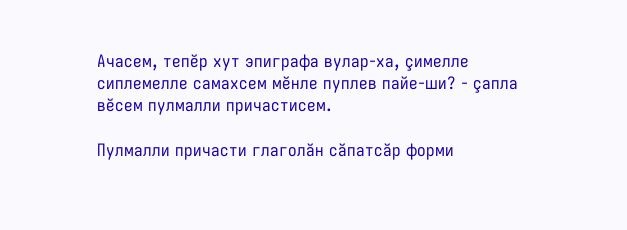Ачасем, тепĕр хут эпиграфа вулар-ха, çимелле сиплемелле самахсем мĕнле пуплев пайе-ши? - çапла вĕсем пулмалли причастисем.

Пулмалли причасти глаголăн сăпатсăр форми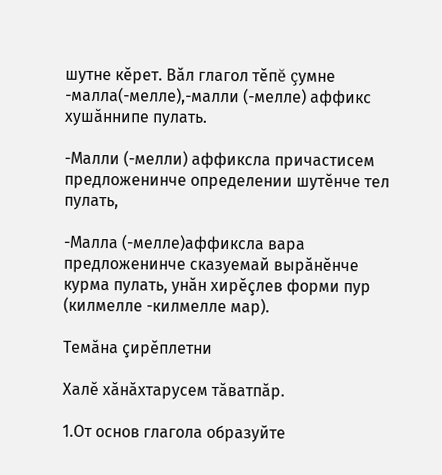шутне кĕрет. Вăл глагол тĕпĕ çумне -малла(-мелле),-малли (-мелле) аффикс хушăннипе пулать.

-Малли (-мелли) аффиксла причастисем предложенинче определении шутĕнче тел пулать,

-Малла (-мелле)аффиксла вара предложенинче сказуемай вырăнĕнче курма пулать, унăн хирĕçлев форми пур (килмелле -килмелле мар).

Темăна çирĕплетни

Халĕ хăнăхтарусем тăватпăр.

1.От основ глагола образуйте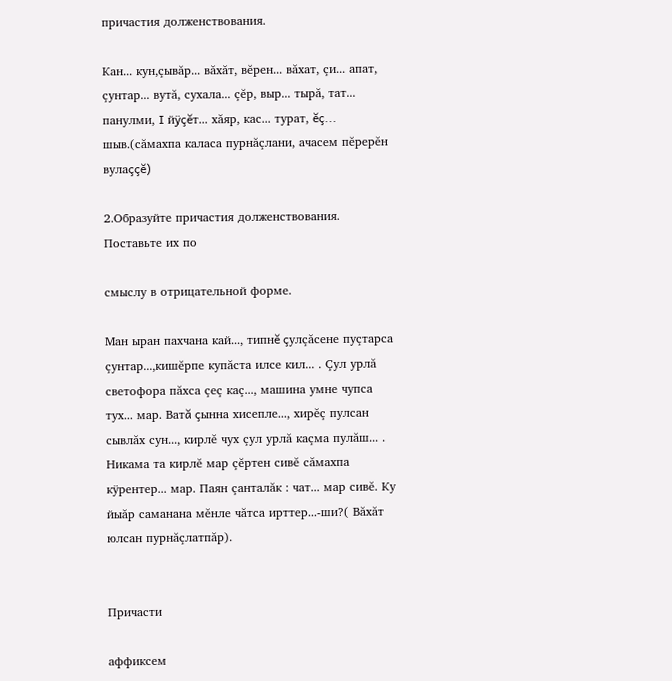причастия долженствования.

Кан... кун,çывăр... вăхăт, вĕрен... вăхат, çи... апат, çунтар... вутă, сухала... çĕр, выр... тырă, тат... панулми, I йÿçĕт... хăяр, кас... турат, ĕç... шыв.(сăмахпа каласа пурнăçлани, ачасем пĕрерĕн вулаççĕ)

2.Образуйте причастия долженствования. Поставьте их по

смыслу в отрицательной форме.

Ман ыран пахчана кай..., типнĕ çулçăсене пуçтарса çунтар...,кишĕрпе купăста илсе кил... . Çул урлă светофора пăхса çеç каç..., машина умне чупса тух... мар. Ватă çынна хисепле..., хирĕç пулсан сывлăх сун..., кирлĕ чух çул урлă каçма пулăш... . Никама та кирлĕ мар çĕртен сивĕ сăмахпа кÿрентер... мар. Паян çанталăк : чат... мар сивĕ. Ку йыăр саманана мĕнле чăтса ирттер...-ши?( Вăхăт юлсан пурнăçлатпăр).


Причасти

аффиксем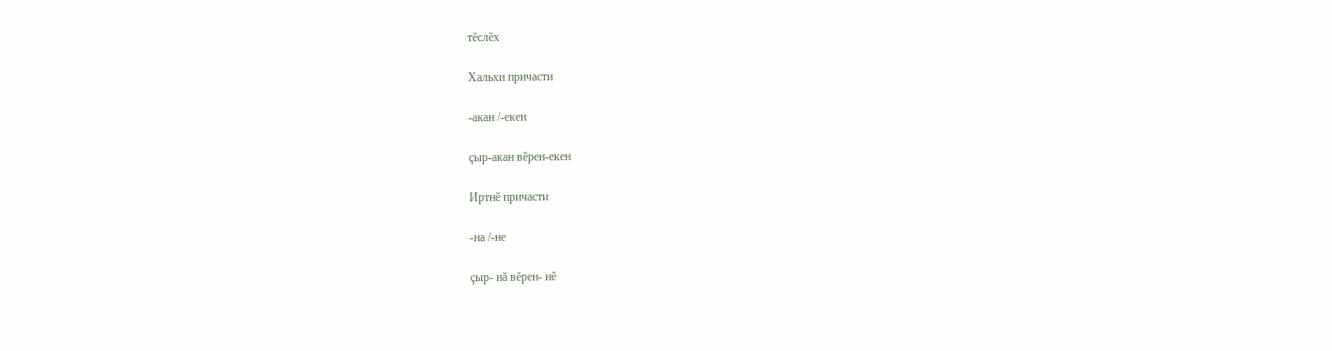тĕслĕх

Хальхи причасти

-акан /-екен

çыр-акан вĕрен-екен

Иртнĕ причасти

-на /-не

çыр- нă вĕрен- нĕ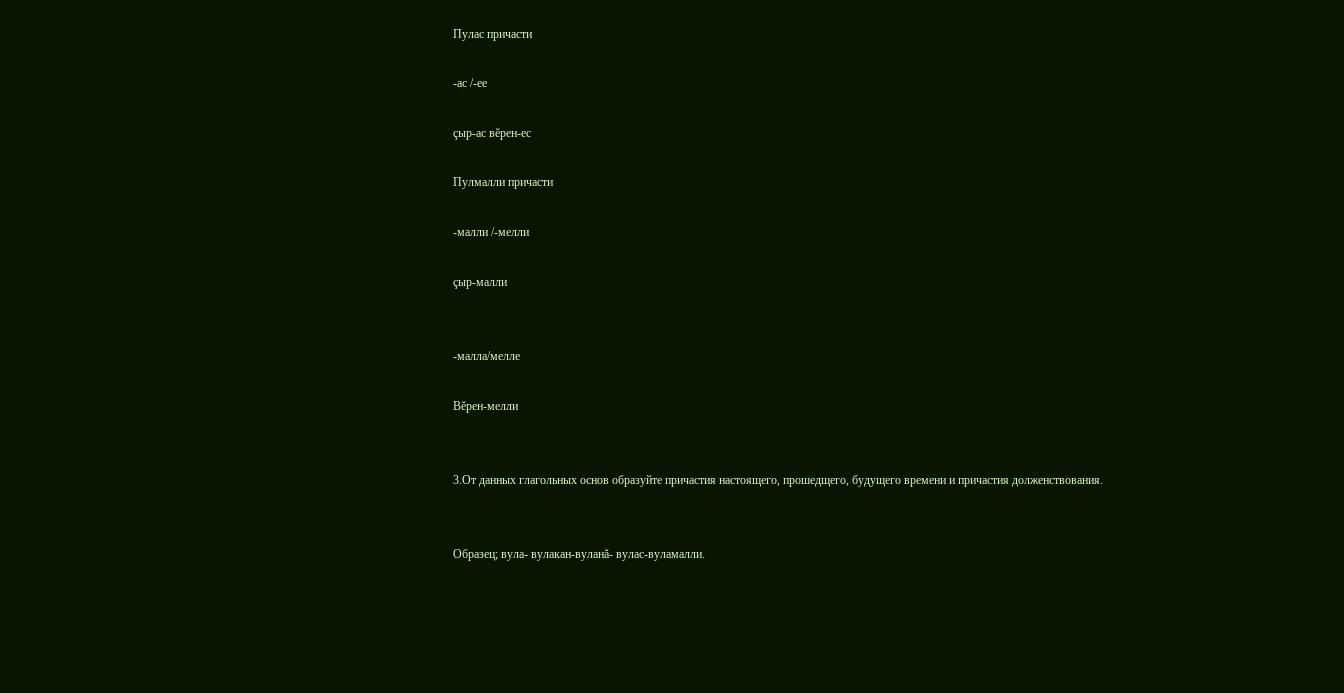Пулас причасти

-ас /-ее

çыр-ас вĕрен-ес

Пулмалли причасти

-малли /-мелли

çыр-малли


-малла/мелле

Вĕрен-мелли


3.От данных глагольных основ образуйте причастия настоящего, прошедщего, будущего времени и причастия долженствования.


Образец; вула- вулакан-вуланă- вулас-вуламалли.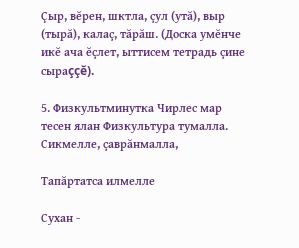Çыр, вĕрен, шктла, çул (утă), выр (тырă), калаç, тăрăш. (Доска умĕнче икĕ ача ĕçлет, ыттисем тетрадь çине сыраççĕ).

5. Физкультминутка Чирлес мар тесен ялан Физкультура тумалла. Сикмелле, çаврăнмалла,

Тапăртатса илмелле

Сухан -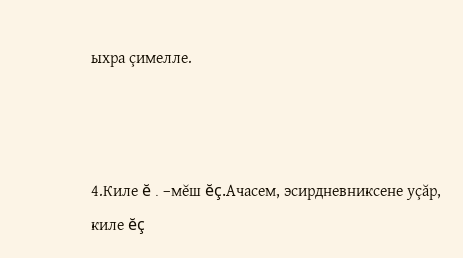ыхра çимелле.



4.Киле ĕ . –мĕш ĕç.Ачасем, эсирдневниксене уçăр, киле ĕç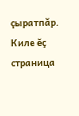çыратпăр. Киле ĕç страница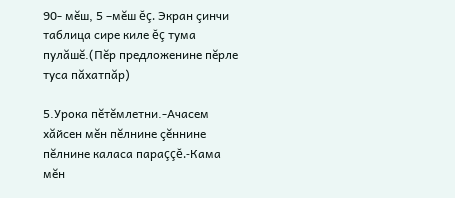90- мĕш, 5 –мĕш ĕç. Экран çинчи таблица сире киле ĕç тума пулăшĕ.(Пĕр предложенине пĕрле туса пăхатпăр)

5.Урока пĕтĕмлетни.-Ачасем хăйсен мĕн пĕлнине çĕннине пĕлнине каласа параççĕ.-Кама мĕн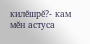килĕшрĕ?- кам мĕн астуса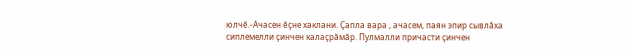юлчĕ.-Ачасен ĕçне хаклани. Çапла вара , ачасем, паян эпир сывлăха сиплемелли çинчен калаçрăмăр. Пулмалли причасти çинчен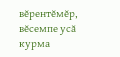вĕрентĕмĕр, вĕсемпе усă курма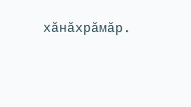хăнăхрăмăр.